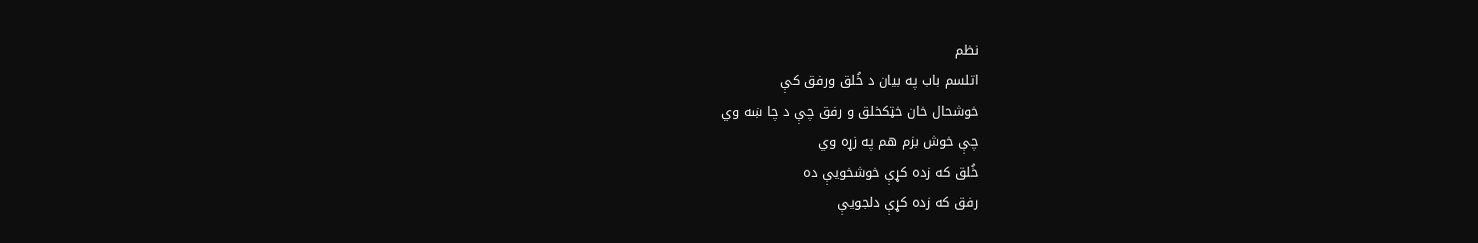نظم
اتلسم باب په بيان د خُلق ورفق کې
خوشحال خان خټکخلق و رفق چې د چا ښه وي
چې خوش بزم هم په زړه وي
خُلق که زده کړې خوشخويې ده
رفق که زده کړې دلجويې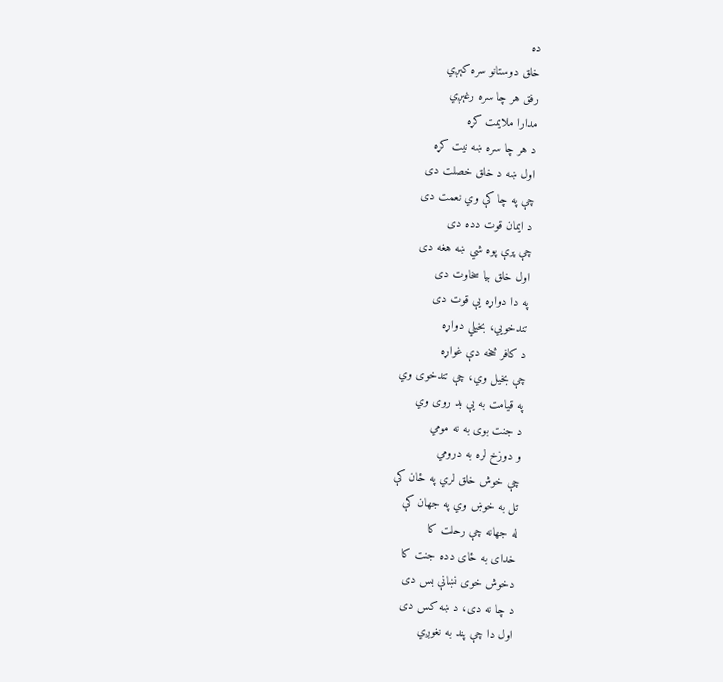ده
خلق دوستانو سره کېږي
رفق هر چا سره رغېږي
مدارا ملايمت کړه
د هر چا سره ښه نيت کړه
اول ښه د خلق خصلت دی
چې په چا کې وي نعمت دی
د ايمان قوت دده دی
چې پرې پوه شي ښه هغه دی
اول خلق بيا سخاوت دی
په دا دواړه يې قوت دی
تندخويي، بخيلي دواړه
د کافر څخه دې غواړه
چې بخيل وي، چې تندخوی وي
په قيامت به يې بد روی وي
د جنت بوی به نه مومي
و دوزخ لره به درومي
چې خوش خلق لري په ځان کې
تل به خوښ وي په جهان کې
له جهانه چې رحلت کا
خدای به ځای دده جنت کا
دخوش خوی نښانې بس دی
د چا نه دی، د ښه کس دی
اول دا چې پند به نغوږي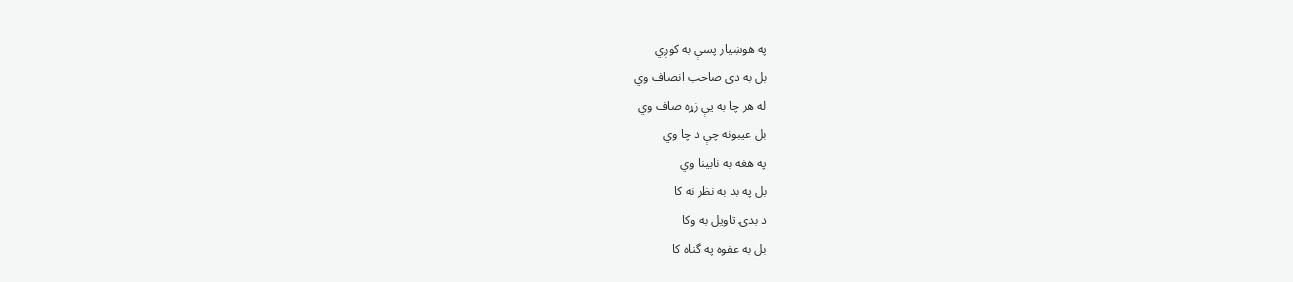په هوښيار پسې به کوږي
بل به دی صاحب انصاف وي
له هر چا به يې زړه صاف وي
بل عيبونه چې د چا وي
په هغه به نابينا وي
بل په بد به نظر نه کا
د بدۍ تاويل به وکا
بل به عفوه په گناه کا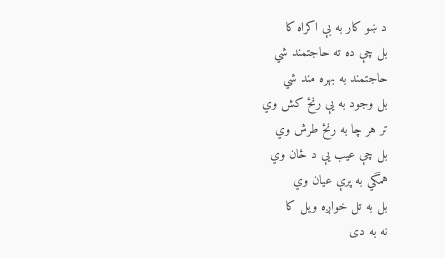د ښو کار به بې اکراه کا
بل چې ده ته حاجتمند شي
حاجتمند به بهره مند شي
بل وجود به يې رنځ کش وي
تر هر چا به رنځ طرش وي
بل چې عيب يې د ځان وي
همگي به پرې عيان وي
بل به تل خواږه ويل کا
نه به دی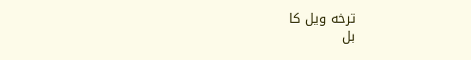ترخه ويل کا
بل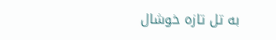به تل تازه خوشال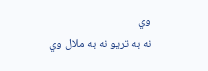وي
نه به تريو نه به ملال وي